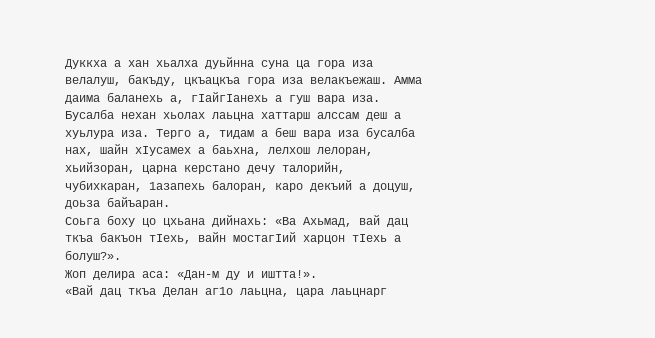Дуккха а хан хьалха дуьйнна суна ца гора иза велалуш, бакъду, цкъацкъа гора иза велакъежаш. Амма даима баланехь а, гIайгIанехь а гуш вара иза. Бусалба нехан хьолах лаьцна хаттарш алссам деш а хуьлура иза. Терго а, тидам а беш вара иза бусалба нах, шайн хIусамех а баьхна, лелхош лелоран, хьийзоран, царна керстано дечу талорийн, чубихкаран, 1азапехь балоран, каро декъий а доцуш, доьза байъаран.
Соьга боху цо цхьана дийнахь: «Ва Ахьмад, вай дац ткъа бакъон тIехь, вайн мостагIий харцон тIехь а болуш?».
Жоп делира аса: «Дан-м ду и иштта!».
«Вай дац ткъа Делан аг1о лаьцна, цара лаьцнарг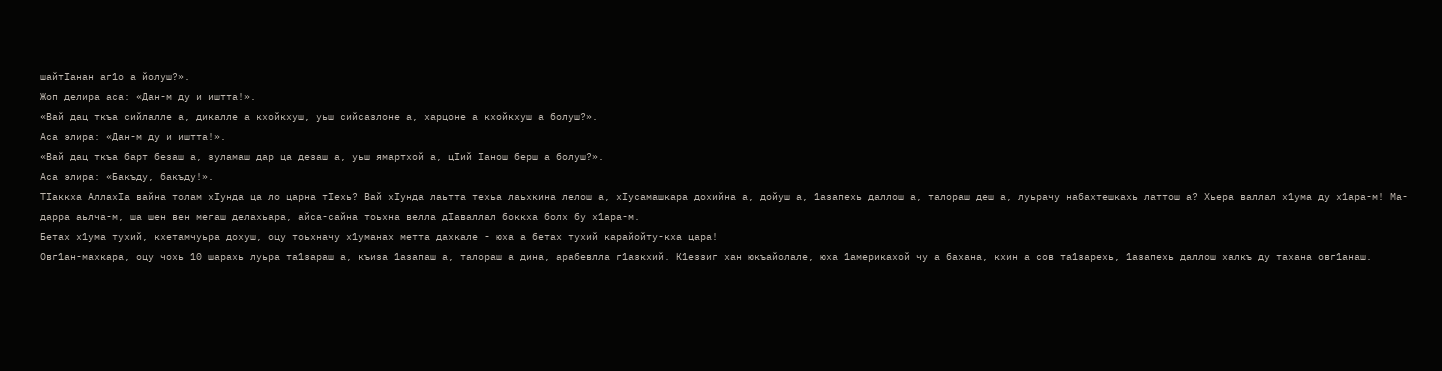шайтIанан аг1о а йолуш?».
Жоп делира аса: «Дан-м ду и иштта!».
«Вай дац ткъа сийлалле а, дикалле а кхойкхуш, уьш сийсазлоне а, харцоне а кхойкхуш а болуш?».
Аса элира: «Дан-м ду и иштта!».
«Вай дац ткъа барт безаш а, зуламаш дар ца дезаш а, уьш ямартхой а, цIий Iанош берш а болуш?».
Аса элира: «Бакъду, бакъду!».
ТIаккха АллахIа вайна толам хIунда ца ло царна тIехь? Вай хIунда лаьтта техьа лаьхкина лелош а, хIусамашкара дохийна а, дойуш а, 1азапехь даллош а, талораш деш а, луьрачу набахтешкахь латтош а? Хьера валлал х1ума ду х1ара-м! Ма-дарра аьлча-м, ша шен вен мегаш делахьара, айса-сайна тоьхна велла дIаваллал боккха болх бу х1ара-м.
Бетах х1ума тухий, кхетамчуьра дохуш, оцу тоьхначу х1уманах метта дахкале - юха а бетах тухий карайойту-кха цара!
Овг1ан-махкара, оцу чохь 10 шарахь луьра та1зараш а, къиза 1азапаш а, талораш а дина, арабевлла г1азкхий. К1еззиг хан юкъайолале, юха 1америкахой чу а бахана, кхин а сов та1зарехь, 1азапехь даллош халкъ ду тахана овг1анаш.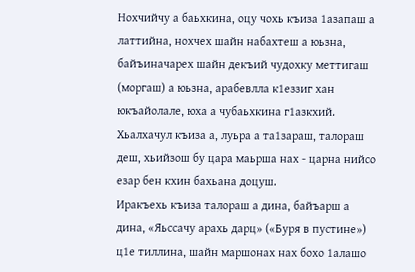Нохчийчу а баьхкина, оцу чохь къиза 1азапаш а латтийна, нохчех шайн набахтеш а юьзна, байъиначарех шайн декъий чудохку меттигаш (моргаш) а юьзна, арабевлла к1еззиг хан юкъайолале, юха а чубаьхкина г1азкхий. Хьалхачул къиза а, луьра а та1зараш, талораш деш, хьийзош бу цара маьрша нах - царна нийсо езар бен кхин бахьана доцуш.
Иракъехь къиза талораш а дина, байъарш а дина, «Яьссачу арахь дарц» («Буря в пустине») ц1е тиллина, шайн маршонах нах бохо 1алашо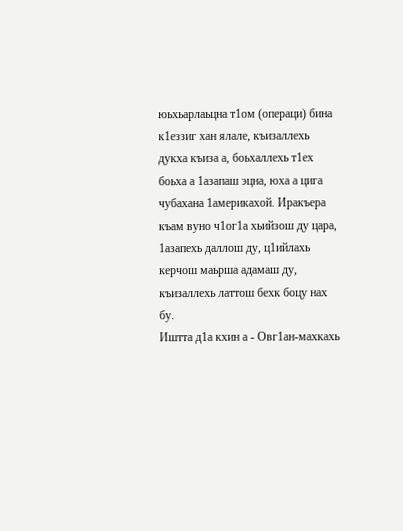юьхьарлаьцна т1ом (операци) бина к1еззиг хан ялале, къизаллехь дукха къиза а, боьхаллехь т1ех боьха а 1азапаш эцна, юха а цига чубахана 1америкахой. Иракъера къам вуно ч1ог1а хьийзош ду цара, 1азапехь даллош ду, ц1ийлахь керчош маьрша адамаш ду, къизаллехь латтош бехк боцу нах бу.
Иштта д1а кхин а - Овг1ан-махкахь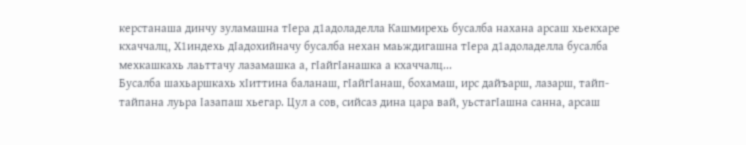керстанаша динчу зуламашна тIера д1адоладелла Кашмирехь бусалба нахана арсаш хьекхаре кхаччалц, Х1индехь дIадохийначу бусалба нехан маьждигашна тIера д1адоладелла бусалба мехкашкахь лаьттачу лазамашка а, гIайгIанашка а кхаччалц...
Бусалба шахьаршкахь хIиттина баланаш, гIайгIанаш, бохамаш, ирс дайъарш, лазарш, тайп-тайпана луьра Iазапаш хьегар. Цул а сов, сийсаз дина цара вай, уьстагIашна санна, арсаш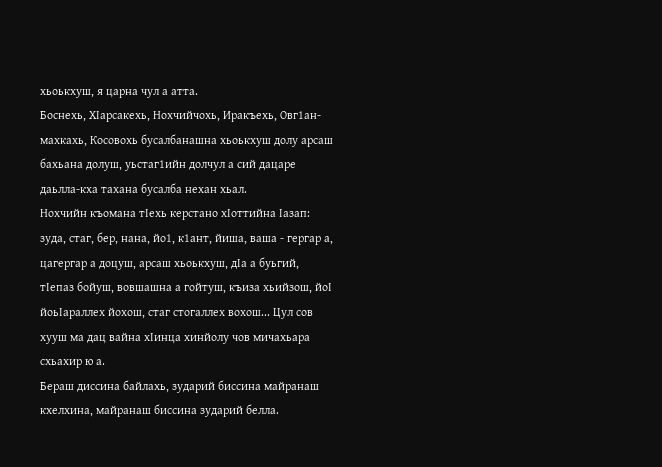хьоькхуш, я царна чул а атта.
Боснехь, ХIарсакехь, Нохчийчохь, Иракъехь, Овг1ан-махкахь, Косовохь бусалбанашна хьоькхуш долу арсаш бахьана долуш, уьстаг1ийн долчул а сий дацаре даьлла-кха тахана бусалба нехан хьал.
Нохчийн къомана тIехь керстано хIоттийна Iазап: зуда, стаг, бер, нана, йо1, к1ант, йиша, ваша - гергар а, цагергар а доцуш, арсаш хьоькхуш, дIа а буьгий, тIепаз бойуш, вовшашна а гойтуш, къиза хьийзош, йоI йоьIараллех йохош, стаг стогаллех вохош... Цул сов хууш ма дац вайна хIинца хинйолу чов мичахьара схьахир ю а.
Бераш диссина байлахь, зударий биссина майранаш кхелхина, майранаш биссина зударий белла.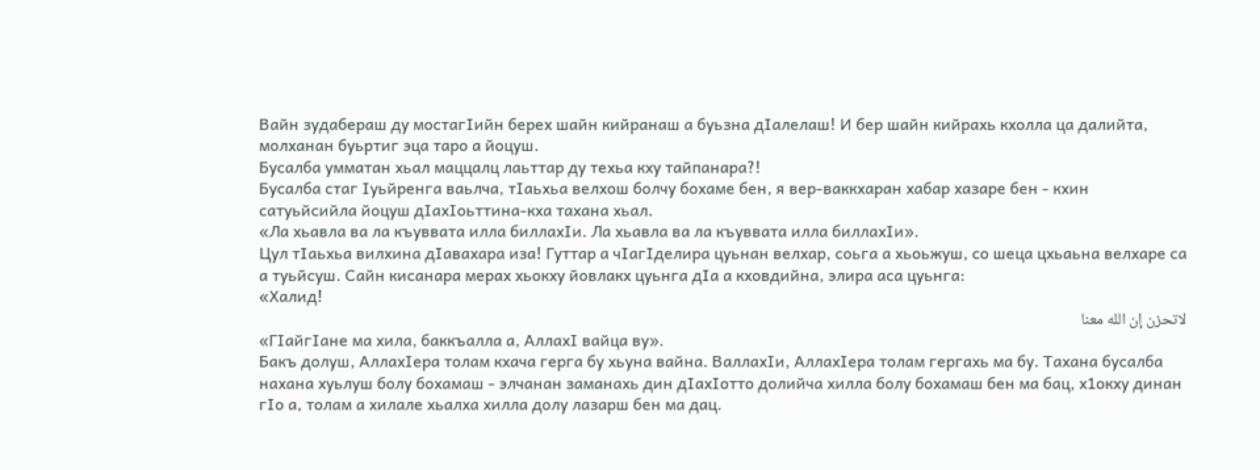Вайн зудабераш ду мостагIийн берех шайн кийранаш а буьзна дIалелаш! И бер шайн кийрахь кхолла ца далийта, молханан буьртиг эца таро а йоцуш.
Бусалба умматан хьал маццалц лаьттар ду техьа кху тайпанара?!
Бусалба стаг Iуьйренга ваьлча, тIаьхьа велхош болчу бохаме бен, я вер-ваккхаран хабар хазаре бен - кхин сатуьйсийла йоцуш дIахIоьттина-кха тахана хьал.
«Ла хьавла ва ла къуввата илла биллахIи. Ла хьавла ва ла къуввата илла биллахIи».
Цул тIаьхьа вилхина дIавахара иза! Гуттар а чIагIделира цуьнан велхар, соьга а хьоьжуш, со шеца цхьаьна велхаре са а туьйсуш. Сайн кисанара мерах хьокху йовлакх цуьнга дIа а кховдийна, элира аса цуьнга:
«Халид!
لاتحزن إن الله معنا
«ГIайгIане ма хила, баккъалла а, АллахI вайца ву».
Бакъ долуш, АллахIера толам кхача герга бу хьуна вайна. ВаллахIи, АллахIера толам гергахь ма бу. Тахана бусалба нахана хуьлуш болу бохамаш - элчанан заманахь дин дIахIотто долийча хилла болу бохамаш бен ма бац, х1окху динан гIо а, толам а хилале хьалха хилла долу лазарш бен ма дац.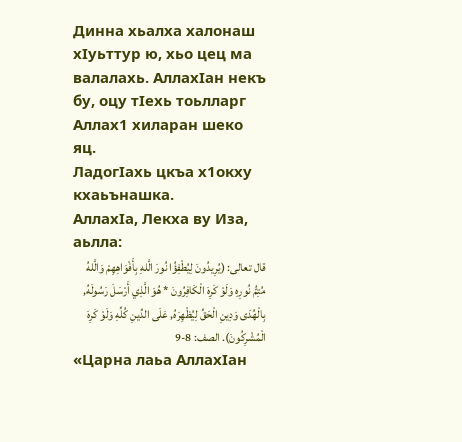Динна хьалха халонаш хIуьттур ю, хьо цец ма валалахь. АллахIан некъ бу, оцу тIехь тоьлларг Аллах1 хиларан шеко яц.
ЛадогIахь цкъа х1окху кхаьънашка.
АллахIа, Лекха ву Иза, аьлла:
قال تعالى: (يُرِيدُونَ لِيُطْفِؤُا نُورَ الَّلهِ بِأَفْوَاهِهِمْ وَالَّلهُ مُتِمُّ نُورِهِ وَلَوْ كَرِهَ الْكَافِرُونَ * هُوَ الَّذِي أَرْسَلَ رَسُولَهُ, بِالْهُدَى وَدِينِ الْحَقِّ لِيُظْهِرَهُ, عَلَى الدِّينِ كُلِّهِ وَلَوْ كَرِهَ الْمُشْرِكُونَ). الصف: 8-9
«Царна лаьа АллахIан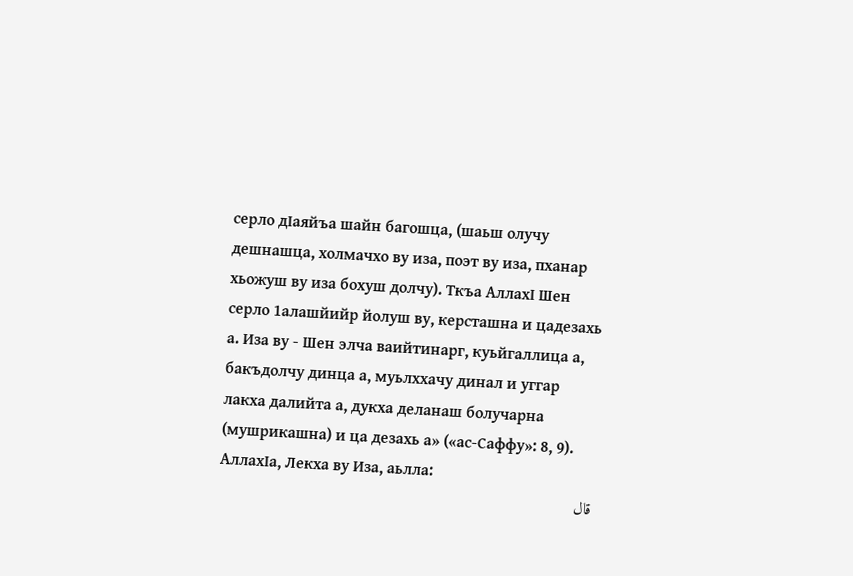серло дIаяйъа шайн багошца, (шаьш олучу дешнашца, холмачхо ву иза, поэт ву иза, пханар хьожуш ву иза бохуш долчу). Ткъа АллахI Шен серло 1алашйийр йолуш ву, керсташна и цадезахь а. Иза ву - Шен элча ваийтинарг, куьйгаллица а, бакъдолчу динца а, муьлххачу динал и уггар лакха далийта а, дукха деланаш болучарна (мушрикашна) и ца дезахь а» («ас-Саффу»: 8, 9).
АллахIа, Лекха ву Иза, аьлла:
قال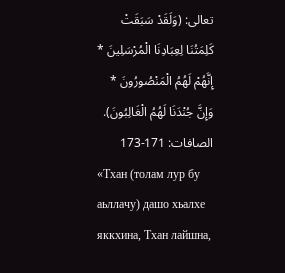تعالى: (وَلَقَدْ سَبَقَتْ كَلِمَتُنَا لِعِبَادِنَا الْمُرْسَلِينَ * إِنَّهُمْ لَهُمُ الْمَنْصُورُونَ * وَإِنَّ جُنْدَنَا لَهُمُ الْغَالِبُونَ). الصافات: 171-173
«Тхан (толам лур бу аьллачу) дашо хьалхе яккхина, Тхан лайшна,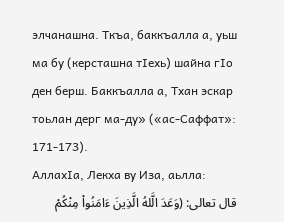элчанашна. Ткъа, баккъалла а, уьш ма бу (керсташна тIехь) шайна гIо ден берш. Баккъалла а, Тхан эскар тоьлан дерг ма-ду» («ас-Саффат»: 171-173).
АллахIа, Лекха ву Иза, аьлла:
قال تعالى: (وَعَدَ الَّلهُ الَّذِينَ ءَامَنُواْ مِنْكُمْ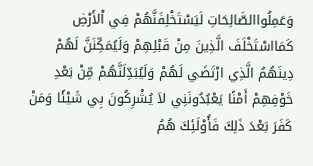وَعَمِلُواالصَّالِحَاتِ لَيَسْتَخْلِفَنَّهُمْ فِي اْلأَرْضِ كَمَااسْتَخْلَفَ الَّذِينَ مِنْ قَبْلِهِمْ وَلَيُمَكِّنَنَّ لَهُمْ دِينَهُمُ الَّذِي ارْتَضَي لَهُمْ وَلَيُبَدِّلَنَّهُمْ مِّنْ بَعْدِ خَوْفِهِمْ أَمْنًا يَعْبُدُونَنِي لاَ يُشْرِكُونَ بِي شَيْئًا وَمَنْ كَفَرَ بَعْدَ ذَلِكَ فَأُوْلَئِكَ هُمُ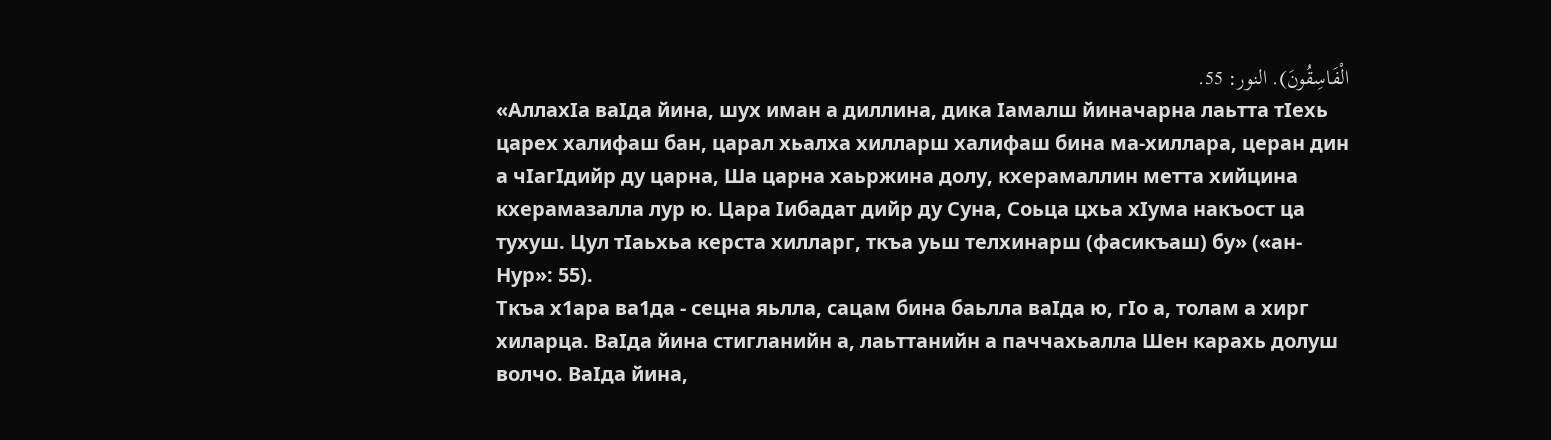الْفَاسِقُونَ). النور: 55.
«АллахIа ваIда йина, шух иман а диллина, дика Iамалш йиначарна лаьтта тIехь царех халифаш бан, царал хьалха хилларш халифаш бина ма-хиллара, церан дин а чIагIдийр ду царна, Ша царна хаьржина долу, кхерамаллин метта хийцина кхерамазалла лур ю. Цара Iибадат дийр ду Суна, Соьца цхьа хIума накъост ца тухуш. Цул тIаьхьа керста хилларг, ткъа уьш телхинарш (фасикъаш) бу» («ан-Нур»: 55).
Ткъа х1ара ва1да - сецна яьлла, сацам бина баьлла ваIда ю, гIо а, толам а хирг хиларца. ВаIда йина стигланийн а, лаьттанийн а паччахьалла Шен карахь долуш волчо. ВаIда йина,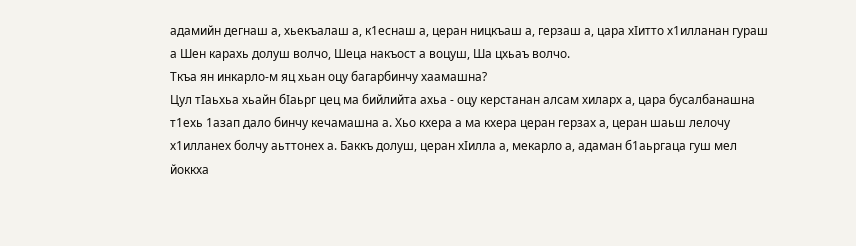адамийн дегнаш а, хьекъалаш а, к1еснаш а, церан ницкъаш а, герзаш а, цара хIитто х1илланан гураш а Шен карахь долуш волчо, Шеца накъост а воцуш, Ша цхьаъ волчо.
Ткъа ян инкарло-м яц хьан оцу багарбинчу хаамашна?
Цул тIаьхьа хьайн бIаьрг цец ма бийлийта ахьа - оцу керстанан алсам хиларх а, цара бусалбанашна т1ехь 1азап дало бинчу кечамашна а. Хьо кхера а ма кхера церан герзах а, церан шаьш лелочу х1илланех болчу аьттонех а. Баккъ долуш, церан хIилла а, мекарло а, адаман б1аьргаца гуш мел йоккха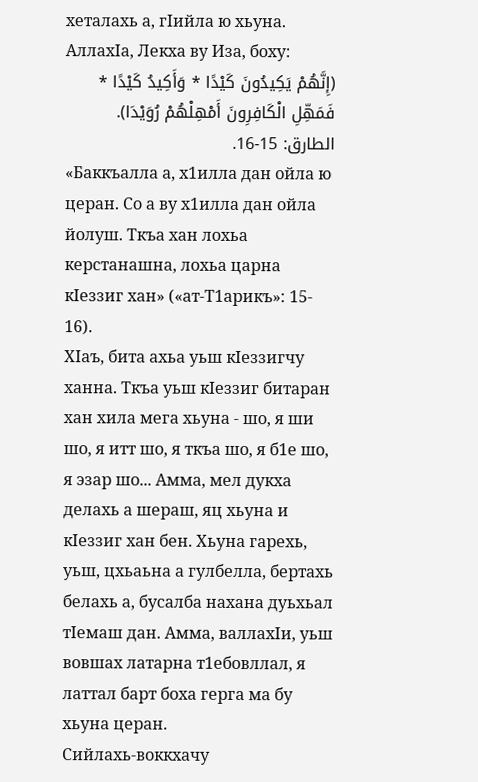хеталахь а, гIийла ю хьуна.
АллахIа, Лекха ву Иза, боху:
(إِنَّهُمْ يَكِيدُونَ كَيْدًا * وَأَكِيدُ كَيْدًا * فَمَهِّلِ الْكَافِرِونَ أَمْهِلْهُمْ رُوَيْدَا). الطارق: 15-16.
«Баккъалла а, х1илла дан ойла ю церан. Со а ву х1илла дан ойла йолуш. Ткъа хан лохьа керстанашна, лохьа царна кIеззиг хан» («ат-Т1арикъ»: 15- 16).
ХIаъ, бита ахьа уьш кIеззигчу ханна. Ткъа уьш кIеззиг битаран хан хила мега хьуна - шо, я ши шо, я итт шо, я ткъа шо, я б1е шо, я эзар шо... Амма, мел дукха делахь а шераш, яц хьуна и кIеззиг хан бен. Хьуна гарехь, уьш, цхьаьна а гулбелла, бертахь белахь а, бусалба нахана дуьхьал тIемаш дан. Амма, валлахIи, уьш вовшах латарна т1ебовллал, я латтал барт боха герга ма бу хьуна церан.
Сийлахь-воккхачу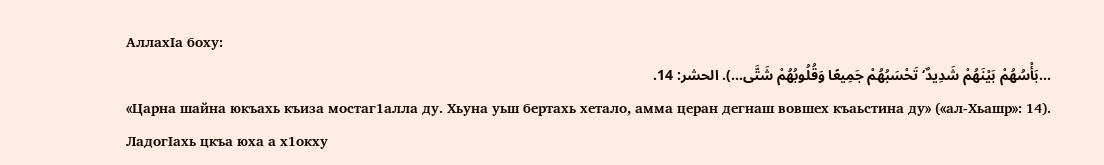АллахIа боху:
...بَأْسُهُمْ بَيْنَهُمْ شَدِيدٌ‘ تَحْسَبُهُمْ جَمِيعًا وَقُلُوبُهُمْ شَتَّى...). الحشر: 14.
«Царна шайна юкъахь къиза мостаг1алла ду. Хьуна уьш бертахь хетало, амма церан дегнаш вовшех къаьстина ду» («ал-Хьашр»: 14).
ЛадогIахь цкъа юха а х1окху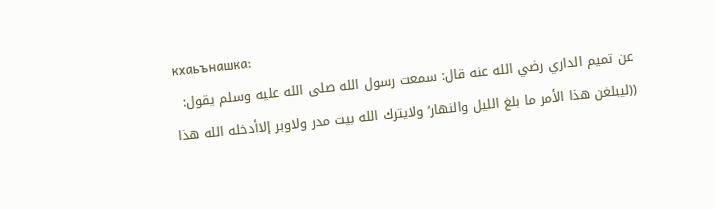кхаьънашка:
عن تميم الداري رضي الله عنه قال: سمعت رسول الله صلى الله عليه وسلم يقول: ((ليبلغن هذا الأمر ما بلغ الليل والنهار‘ ولايترك الله بيت مدر ولاوبر إلاأدخله الله هذا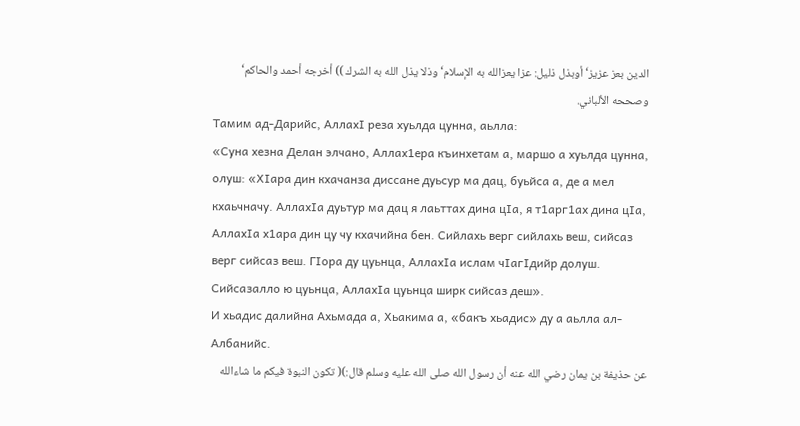الدين بعز عزيز‘ أوبذل ذليل: عزا يعزالله به الإسلام‘ وذلا يذل الله به الشرك )) أخرجه أحمد والحاكم‘ وصححه الألباني.
Тамим ад-Дарийс, АллахI реза хуьлда цунна, аьлла:
«Суна хезна Делан элчано, Аллах1ера къинхетам а, маршо а хуьлда цунна, олуш: «ХIара дин кхачанза диссане дуьсур ма дац, буьйса а, де а мел кхаьчначу. АллахIа дуьтур ма дац я лаьттах дина цIа, я т1арг1ах дина цIа, АллахIа х1ара дин цу чу кхачийна бен. Сийлахь верг сийлахь веш, сийсаз верг сийсаз веш. ГIора ду цуьнца, АллахIа ислам чIагIдийр долуш. Сийсазалло ю цуьнца, АллахIа цуьнца ширк сийсаз деш».
И хьадис далийна Ахьмада а, Хьакима а, «бакъ хьадис» ду а аьлла ал-Албанийс.
عن حذيفة بن يمان رضي الله عنه أن رسول الله صلى الله عليه وسلم قال:)( تكون النبوة فيكم ما شاءالله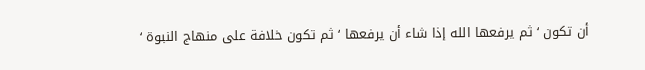أن تكون ‘ ثم يرفعها الله إذا شاء أن يرفعها ‘ ثم تكون خلافة على منهاج النبوة ‘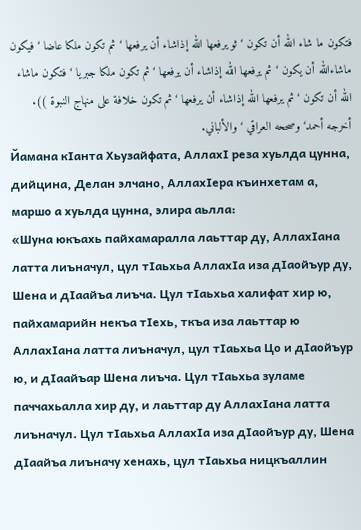فتكون ما شاء الله أن تكون ‘ ثو يرفعها الله إذاشاء أن يرفعها ‘ ثم تكون ملكا عاضا ‘ فيكون ماشاءالله أن يكون ‘ ثم يرفعها الله إذاشاء أن يرفعها ‘ ثم تكون ملكا جبريا ‘ فتكون ماشاء الله أن تكون ‘ ثم يرفعها الله إذاشاء أن يرفعها ‘ ثم تكون خلافة على منهاج النبوة )). أخرجه أحمد‘ وصححه العراقي ‘ والألباني.
Йамана кIанта Хьузайфата, АллахI реза хуьлда цунна, дийцина, Делан элчано, АллахIера къинхетам а, маршо а хуьлда цунна, элира аьлла:
«Шуна юкъахь пайхамаралла лаьттар ду, АллахIана латта лиъначул, цул тIаьхьа АллахIа иза дIаойъур ду, Шена и дIаайъа лиъча. Цул тIаьхьа халифат хир ю, пайхамарийн некъа тIехь, ткъа иза лаьттар ю АллахIана латта лиъначул, цул тIаьхьа Цо и дIаойъур ю, и дIаайъар Шена лиъча. Цул тIаьхьа зуламе паччахьалла хир ду, и лаьттар ду АллахIана латта лиъначул. Цул тIаьхьа АллахIа иза дIаойъур ду, Шена дIаайъа лиъначу хенахь, цул тIаьхьа ницкъаллин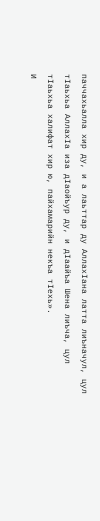паччахьалла хир ду, и а лаьттар ду АллахIана латта лиъначул, цул тIаьхьа АллахIа иза дIаойъур ду, и дIаайъа Шена лиъча, цул тIаьхьа халифат хир ю, пайхамарийн некъа тIехь».
И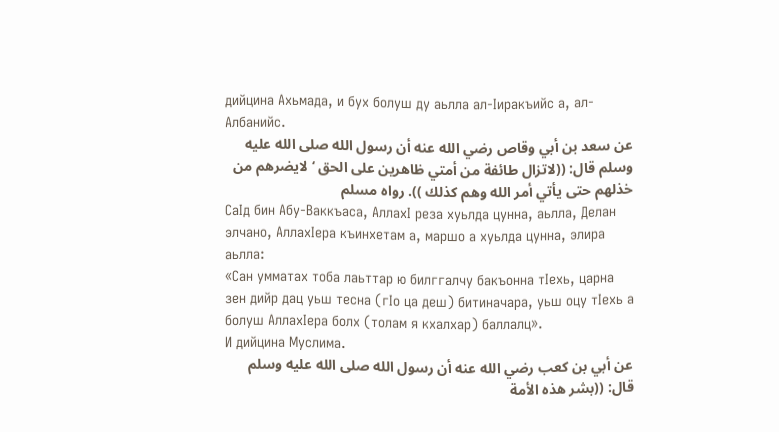дийцина Ахьмада, и бух болуш ду аьлла ал-Iиракъийс а, ал-Албанийс.
عن سعد بن أبي وقاص رضي الله عنه أن رسول الله صلى الله عليه وسلم قال: ((لاتزال طائفة من أمتي ظاهرين على الحق ‘ لايضرهم من خذلهم حتى يأتي أمر الله وهم كذلك )). رواه مسلم
СаIд бин Абу-Ваккъаса, АллахI реза хуьлда цунна, аьлла, Делан элчано, АллахIера къинхетам а, маршо а хуьлда цунна, элира аьлла:
«Сан умматах тоба лаьттар ю билггалчу бакъонна тIехь, царна зен дийр дац уьш тесна (гIо ца деш) битиначара, уьш оцу тIехь а болуш АллахIера болх (толам я кхалхар) баллалц».
И дийцина Муслима.
عن أبي بن كعب رضي الله عنه أن رسول الله صلى الله عليه وسلم قال: ((بشر هذه الأمة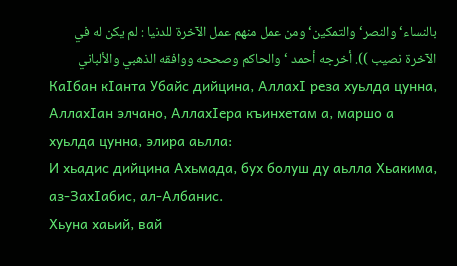بالنساء‘ والنصر‘ والتمكين‘ ومن عمل منهم عمل الآخرة للدنيا : لم يكن له في الآخرة نصيب )). أخرجه أحمد ‘ والحاكم وصححه ووافقه الذهبي والألباني
КаIбан кIанта Убайс дийцина, АллахI реза хуьлда цунна, АллахIан элчано, АллахIера къинхетам а, маршо а хуьлда цунна, элира аьлла:
И хьадис дийцина Ахьмада, бух болуш ду аьлла Хьакима, аз-ЗахIабис, ал-Албанис.
Хьуна хаьий, вай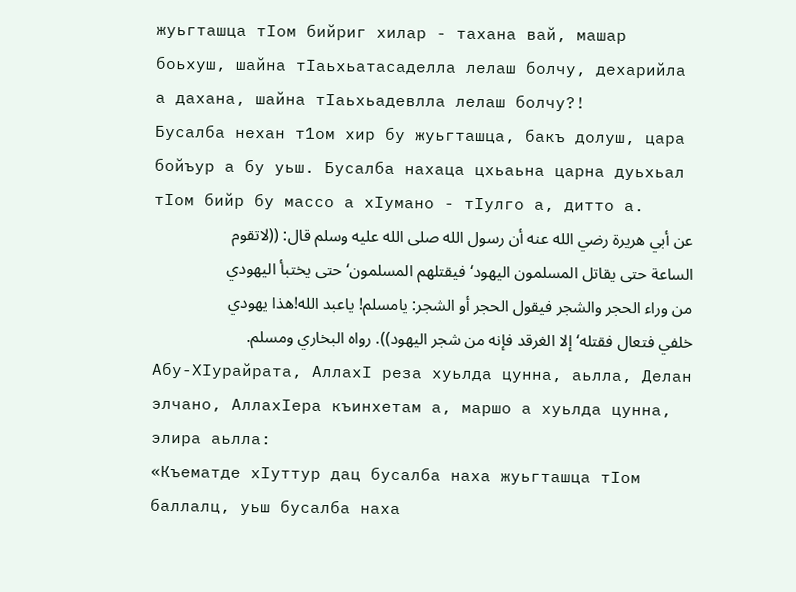жуьгташца тIом бийриг хилар - тахана вай, машар боьхуш, шайна тIаьхьатасаделла лелаш болчу, дехарийла а дахана, шайна тIаьхьадевлла лелаш болчу?!
Бусалба нехан т1ом хир бу жуьгташца, бакъ долуш, цара бойъур а бу уьш. Бусалба нахаца цхьаьна царна дуьхьал тIом бийр бу массо а хIумано - тIулго а, дитто а.
عن أبي هريرة رضي الله عنه أن رسول الله صلى الله عليه وسلم قال: ((لاتقوم الساعة حتى يقاتل المسلمون اليهود‘ فيقتلهم المسلمون‘ حتى يختبأ اليهودي من وراء الحجر والشجر فيقول الحجر أو الشجر: يامسلم! ياعبد الله!هذا يهودي خلفي فتعال فقتله‘ إلا الغرقد فإنه من شجر اليهود)). رواه البخاري ومسلم.
Абу-ХIурайрата, АллахI реза хуьлда цунна, аьлла, Делан элчано, АллахIера къинхетам а, маршо а хуьлда цунна, элира аьлла:
«Къематде хIуттур дац бусалба наха жуьгташца тIом баллалц, уьш бусалба наха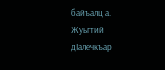байъалц а. Жуьгтий дIалечкъар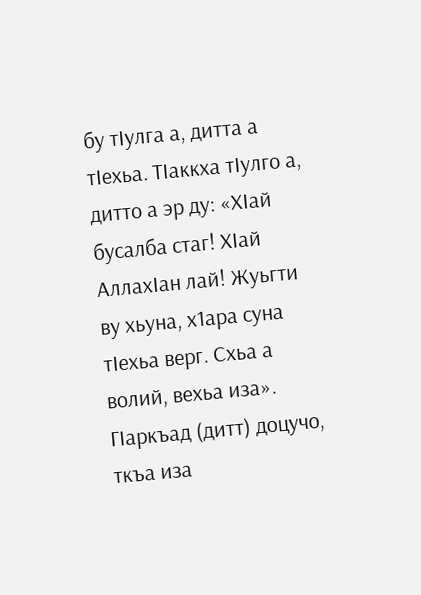бу тIулга а, дитта а тIехьа. ТIаккха тIулго а, дитто а эр ду: «ХIай бусалба стаг! ХIай АллахIан лай! Жуьгти ву хьуна, х1ара суна тIехьа верг. Схьа а волий, вехьа иза». ГIаркъад (дитт) доцучо, ткъа иза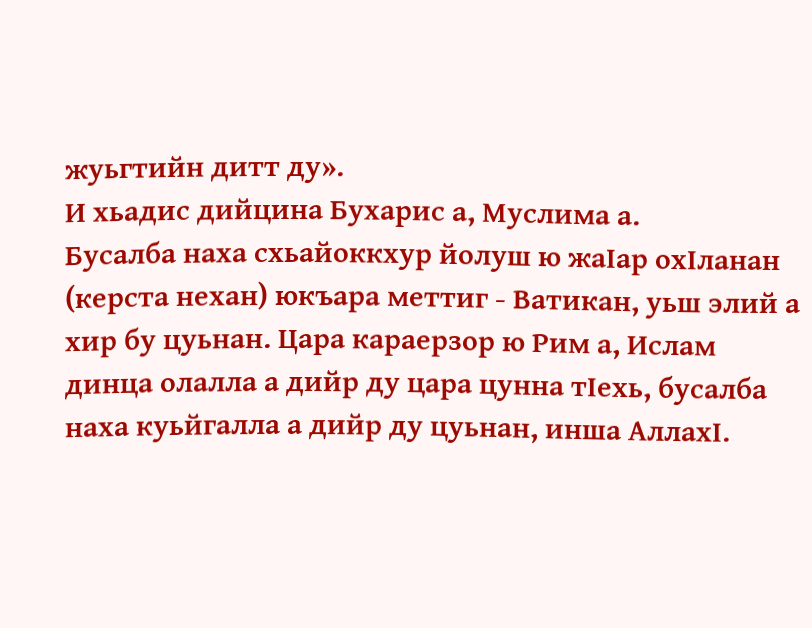жуьгтийн дитт ду».
И хьадис дийцина Бухарис а, Муслима а.
Бусалба наха схьайоккхур йолуш ю жаIар охIланан (керста нехан) юкъара меттиг - Ватикан, уьш элий а хир бу цуьнан. Цара караерзор ю Рим а, Ислам динца олалла а дийр ду цара цунна тIехь, бусалба наха куьйгалла а дийр ду цуьнан, инша АллахI.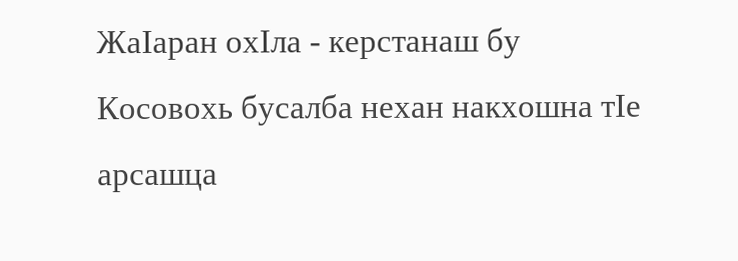ЖаIаран охIла - керстанаш бу Косовохь бусалба нехан накхошна тIе арсашца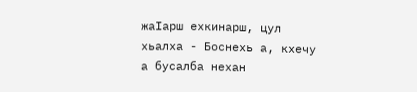жаIарш ехкинарш, цул хьалха - Боснехь а, кхечу а бусалба нехан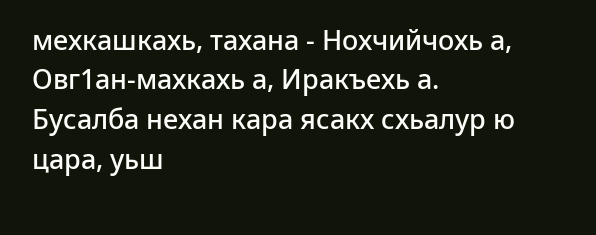мехкашкахь, тахана - Нохчийчохь а, Овг1ан-махкахь а, Иракъехь а.
Бусалба нехан кара ясакх схьалур ю цара, уьш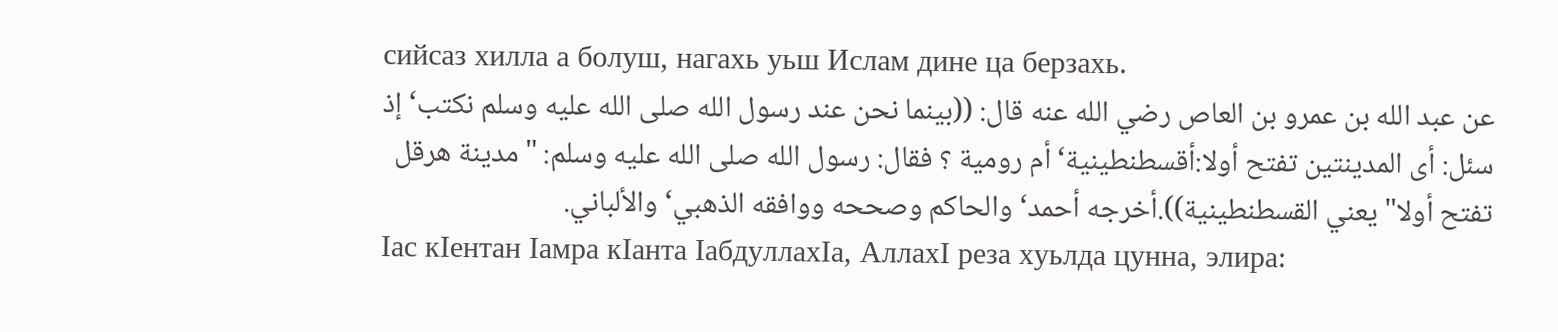сийсаз хилла а болуш, нагахь уьш Ислам дине ца берзахь.
عن عبد الله بن عمرو بن العاص رضي الله عنه قال: ((بينما نحن عند رسول الله صلى الله عليه وسلم نكتب‘ إذ سئل: أى المدينتين تفتح أولا:أقسطنطينية‘ أم رومية ؟ فقال: رسول الله صلى الله عليه وسلم: "مدينة هرقل تفتح أولا" يعني القسطنطينية)).أخرجه أحمد‘ والحاكم وصححه ووافقه الذهبي‘ والألباني.
Iас кIентан Iамра кIанта IабдуллахIа, АллахI реза хуьлда цунна, элира: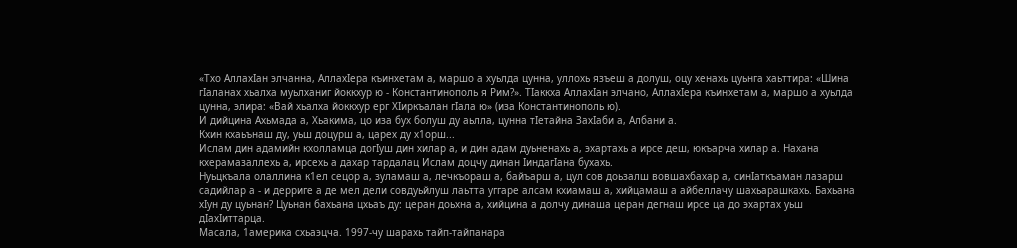«Тхо АллахIан элчанна, АллахIера къинхетам а, маршо а хуьлда цунна, уллохь язъеш а долуш, оцу хенахь цуьнга хаьттира: «Шина гIаланах хьалха муьлханиг йоккхур ю - Константинополь я Рим?». ТIаккха АллахIан элчано, АллахIера къинхетам а, маршо а хуьлда цунна, элира: «Вай хьалха йоккхур ерг ХIиркъалан гIала ю» (иза Константинополь ю).
И дийцина Ахьмада а, Хьакима, цо иза бух болуш ду аьлла, цунна тIетайна ЗахIаби а, Албани а.
Кхин кхаьънаш ду, уьш доцурш а, царех ду х1орш...
Ислам дин адамийн кхолламца догIуш дин хилар а, и дин адам дуьненахь а, эхартахь а ирсе деш, юкъарча хилар а. Нахана кхерамазаллехь а, ирсехь а дахар тардалац Ислам доцчу динан IиндагIана бухахь.
Нуьцкъала олаллина к1ел сецор а, зуламаш а, лечкъораш а, байъарш а, цул сов доьзалш вовшахбахар а, синIаткъаман лазарш садийлар а - и дерриге а де мел дели совдуьйлуш лаьтта уггаре алсам кхиамаш а, хийцамаш а айбеллачу шахьарашкахь. Бахьана хIун ду цуьнан? Цуьнан бахьана цхьаъ ду: церан доьхна а, хийцина а долчу динаша церан дегнаш ирсе ца до эхартах уьш дIахIиттарца.
Масала, 1америка схьаэцча. 1997-чу шарахь тайп-тайпанара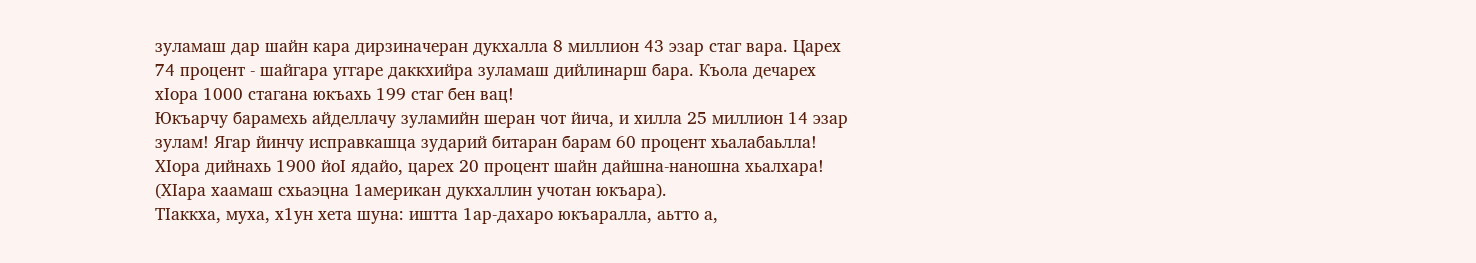зуламаш дар шайн кара дирзиначеран дукхалла 8 миллион 43 эзар стаг вара. Царех 74 процент - шайгара уггаре даккхийра зуламаш дийлинарш бара. Къола дечарех хIора 1000 стагана юкъахь 199 стаг бен вац!
Юкъарчу барамехь айделлачу зуламийн шеран чот йича, и хилла 25 миллион 14 эзар зулам! Ягар йинчу исправкашца зударий битаран барам 60 процент хьалабаьлла! ХIора дийнахь 1900 йоI ядайо, царех 20 процент шайн дайшна-наношна хьалхара!
(ХIара хаамаш схьаэцна 1американ дукхаллин учотан юкъара).
ТIаккха, муха, х1ун хета шуна: иштта 1ар-дахаро юкъаралла, аьтто а,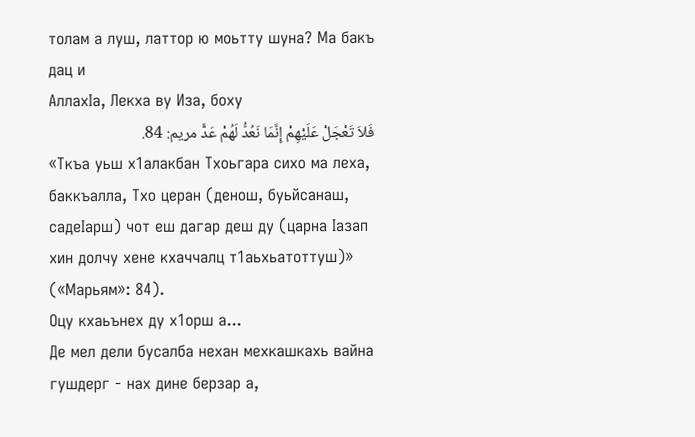толам а луш, латтор ю моьтту шуна? Ма бакъ дац и
АллахIа, Лекха ву Иза, боху
فَلاَ تَعْجَلْ عَلَيْهِمْ إِنَّمَا نَعُدُّ لَهُمْ عَدًّ مريم: 84.
«Ткъа уьш х1алакбан Тхоьгара сихо ма леха, баккъалла, Тхо церан (денош, буьйсанаш, садеIарш) чот еш дагар деш ду (царна Iазап хин долчу хене кхаччалц т1аьхьатоттуш)» («Марьям»: 84).
Оцу кхаьънех ду х1орш а...
Де мел дели бусалба нехан мехкашкахь вайна гушдерг - нах дине берзар а,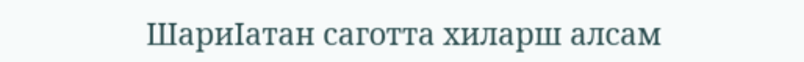ШариIатан саготта хиларш алсам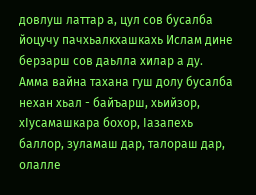довлуш латтар а, цул сов бусалба йоцучу пачхьалкхашкахь Ислам дине берзарш сов даьлла хилар а ду.
Амма вайна тахана гуш долу бусалба нехан хьал - байъарш, хьийзор, хIусамашкара бохор, Iазапехь баллор, зуламаш дар, талораш дар, олалле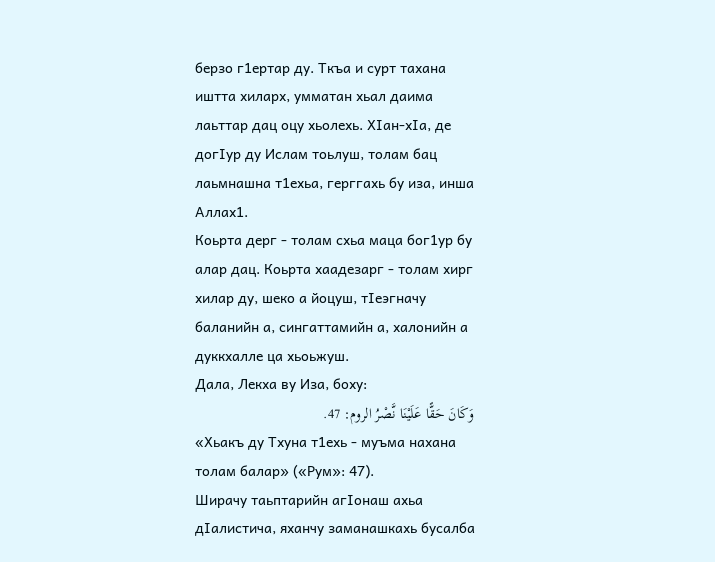берзо г1ертар ду. Ткъа и сурт тахана иштта хиларх, умматан хьал даима лаьттар дац оцу хьолехь. ХIан-хIа, де догIур ду Ислам тоьлуш, толам бац лаьмнашна т1ехьа, герггахь бу иза, инша Аллах1.
Коьрта дерг - толам схьа маца бог1ур бу алар дац. Коьрта хаадезарг - толам хирг хилар ду, шеко а йоцуш, тIеэгначу баланийн а, сингаттамийн а, халонийн а дуккхалле ца хьоьжуш.
Дала, Лекха ву Иза, боху:
وَكَانَ حَقًّا عَلَيْنَا نَّصْرُ الروم: 47.
«Хьакъ ду Тхуна т1ехь - муъма нахана толам балар» («Рум»: 47).
Ширачу таьптарийн агIонаш ахьа дIалистича, яханчу заманашкахь бусалба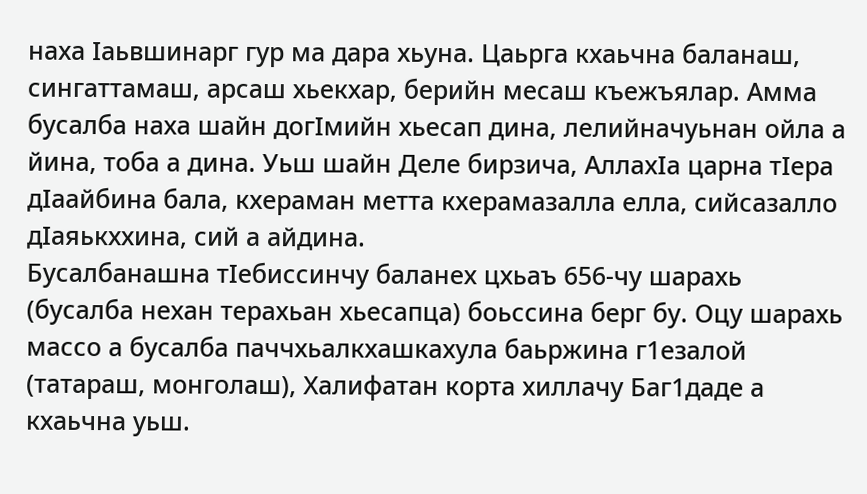наха Iаьвшинарг гур ма дара хьуна. Цаьрга кхаьчна баланаш, сингаттамаш, арсаш хьекхар, берийн месаш къежъялар. Амма бусалба наха шайн догIмийн хьесап дина, лелийначуьнан ойла а йина, тоба а дина. Уьш шайн Деле бирзича, АллахIа царна тIера дIаайбина бала, кхераман метта кхерамазалла елла, сийсазалло дIаяькххина, сий а айдина.
Бусалбанашна тIебиссинчу баланех цхьаъ 656-чу шарахь (бусалба нехан терахьан хьесапца) боьссина берг бу. Оцу шарахь массо а бусалба паччхьалкхашкахула баьржина г1езалой (татараш, монголаш), Халифатан корта хиллачу Баг1даде а кхаьчна уьш.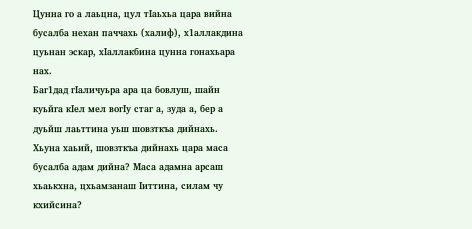Цунна го а лаьцна, цул тIаьхьа цара вийна бусалба нехан паччахь (халиф), х1аллакдина цуьнан эскар, хIаллакбина цунна гонахьара нах.
Баг1дад гIаличуьра ара ца бовлуш, шайн куьйга кIел мел вогIу стаг а, зуда а, бер а дуьйш лаьттина уьш шовзткъа дийнахь.
Хьуна хаьий, шовзткъа дийнахь цара маса бусалба адам дийна? Маса адамна арсаш хьаькхна, цхьамзанаш Iиттина, силам чу кхийсина?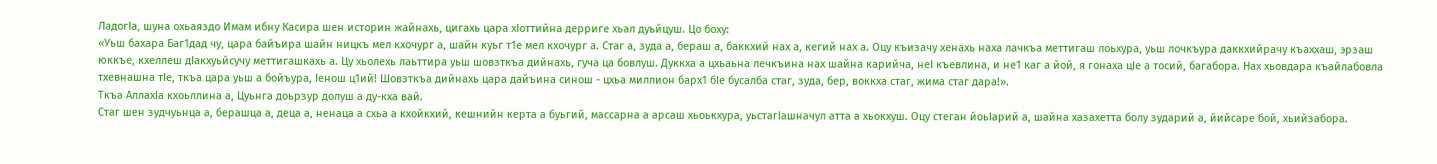ЛадогIа, шуна охьаяздо Имам ибну Касира шен историн жайнахь, цигахь цара хIоттийна дерриге хьал дуьйцуш. Цо боху:
«Уьш бахара Баг1дад чу, цара байъира шайн ницкъ мел кхочург а, шайн куьг т1е мел кхочург а. Стаг а, зуда а, бераш а, баккхий нах а, кегий нах а. Оцу къизачу хенахь наха лачкъа меттигаш лоьхура, уьш лочкъура даккхийрачу къаххаш, эрзаш юккъе, кхеллеш дIакхуьйсучу меттигашкахь а. Цу хьолехь лаьттира уьш шовзткъа дийнахь, гуча ца бовлуш. Дуккха а цхьаьна лечкъина нах шайна карийча, неI къевлина, и не1 каг а йой, я гонаха цIе а тосий, багабора. Нах хьовдара къайлабовла тхевнашна тIе, ткъа цара уьш а бойъура, Iенош ц1ий! Шовзткъа дийнахь цара дайъина синош - цхьа миллион барх1 бIе бусалба стаг, зуда, бер, воккха стаг, жима стаг дара!».
Ткъа АллахIа кхоьллина а, Цуьнга доьрзур долуш а ду-кха вай.
Стаг шен зудчуьнца а, берашца а, деца а, ненаца а схьа а кхойкхий, кешнийн керта а буьгий, массарна а арсаш хьоькхура, уьстагIашначул атта а хьокхуш. Оцу стеган йоьIарий а, шайна хазахетта болу зударий а, йийсаре бой, хьийзабора.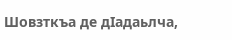Шовзткъа де дIадаьлча,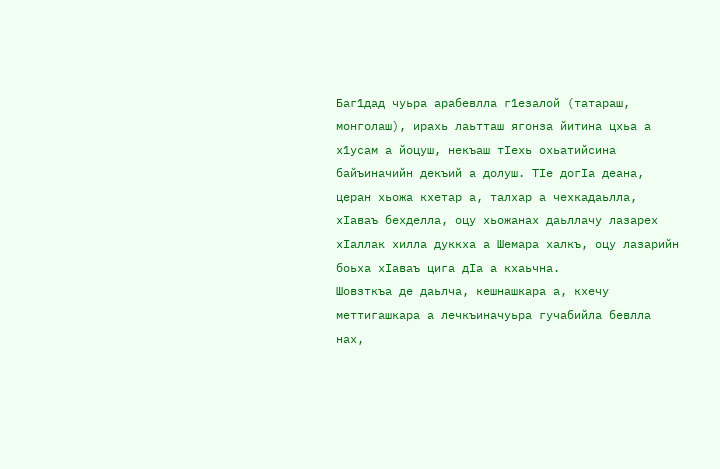Баг1дад чуьра арабевлла г1езалой (татараш, монголаш), ирахь лаьтташ ягонза йитина цхьа а х1усам а йоцуш, некъаш тIехь охьатийсина байъиначийн декъий а долуш. ТIе догIа деана, церан хьожа кхетар а, талхар а чехкадаьлла, хIаваъ бехделла, оцу хьожанах даьллачу лазарех хIаллак хилла дуккха а Шемара халкъ, оцу лазарийн боьха хIаваъ цига дIа а кхаьчна.
Шовзткъа де даьлча, кешнашкара а, кхечу меттигашкара а лечкъиначуьра гучабийла бевлла нах,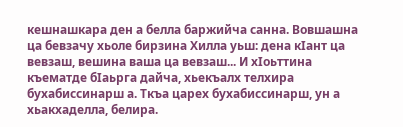кешнашкара ден а белла баржийча санна. Вовшашна ца бевзачу хьоле бирзина Хилла уьш: дена кIант ца вевзаш, вешина ваша ца вевзаш... И хIоьттина къематде бIаьрга дайча, хьекъалх телхира бухабиссинарш а. Ткъа царех бухабиссинарш, ун а хьакхаделла, белира.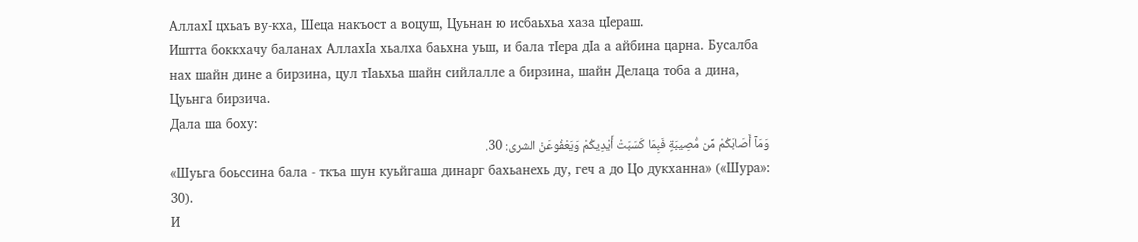АллахI цхьаъ ву-кха, Шеца накъост а воцуш, Цуьнан ю исбаьхьа хаза цIераш.
Иштта боккхачу баланах АллахIа хьалха баьхна уьш, и бала тIера дIа а айбина царна. Бусалба нах шайн дине а бирзина, цул тIаьхьа шайн сийлалле а бирзина, шайн Делаца тоба а дина, Цуьнга бирзича.
Дала ша боху:
وَمَآ أَصَابَكُمْ مِّن مُّصِيبَةٍ فَبِمَا كَسَبَتْ أَيْدِيكُمْ وَيَعْفُوعَنْ الشرى: 30.
«Шуьга боьссина бала - ткъа шун куьйгаша динарг бахьанехь ду, геч а до Цо дукханна» («Шура»: 30).
И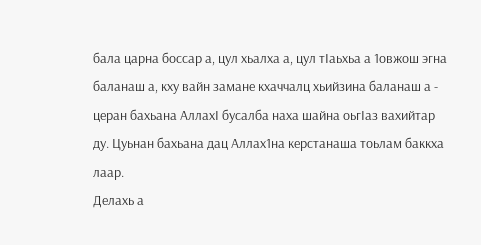бала царна боссар а, цул хьалха а, цул тIаьхьа а 1овжош эгна баланаш а, кху вайн замане кхаччалц хьийзина баланаш а - церан бахьана АллахI бусалба наха шайна оьгIаз вахийтар ду. Цуьнан бахьана дац Аллах1на керстанаша тоьлам баккха лаар.
Делахь а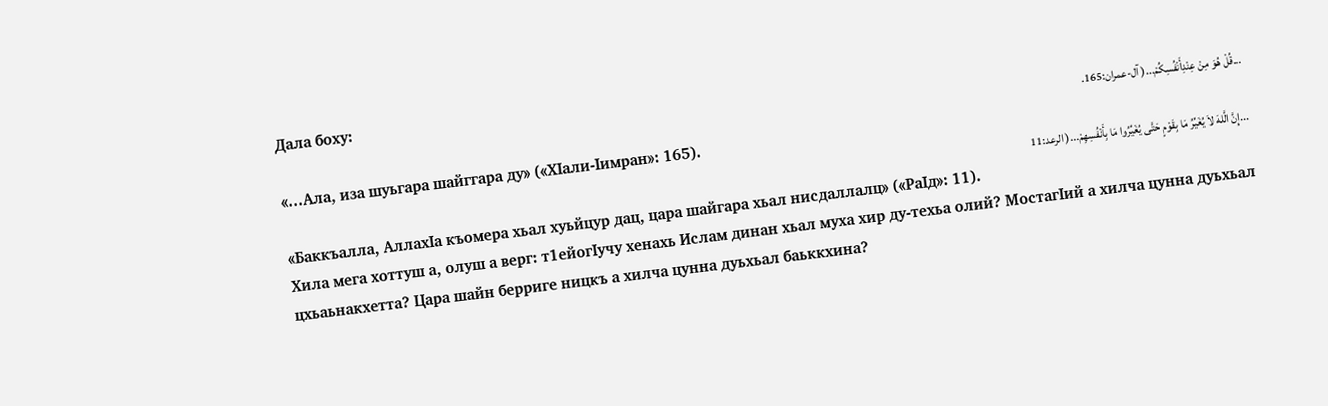Дала боху:
...قُلْ هُوَ مِنْ عِنْدِأَنْفُسِكُمْ...( آل-عمران:165.
«...Ала, иза шуьгара шайггара ду» («ХIали-Iимран»: 165).
...إِنَّ الَّلهَ لاَ يُغَيِّرُ مَا بِقَوْمٍ حَتَّى يُغَيِّرُوا مَا بِأَنْفُسِهِمْ...( الرعد:11
«Баккъалла, АллахIа къомера хьал хуьйцур дац, цара шайгара хьал нисдаллалц» («РаIд»: 11).
Хила мега хоттуш а, олуш а верг: т1ейогIучу хенахь Ислам динан хьал муха хир ду-техьа олий? МостагIий а хилча цунна дуьхьал цхьаьнакхетта? Цара шайн берриге ницкъ а хилча цунна дуьхьал баьккхина?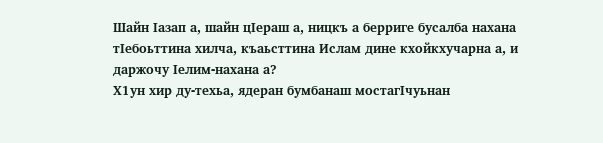Шайн Iазап а, шайн цIераш а, ницкъ а берриге бусалба нахана тIебоьттина хилча, къаьсттина Ислам дине кхойкхучарна а, и даржочу Iелим-нахана а?
Х1ун хир ду-техьа, ядеран бумбанаш мостагIчуьнан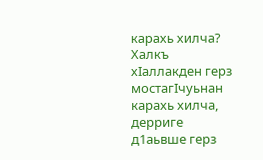карахь хилча? Халкъ хIаллакден герз мостагIчуьнан карахь хилча, дерриге д1аьвше герз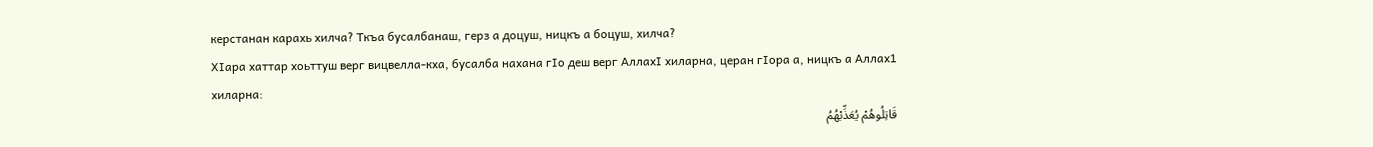керстанан карахь хилча? Ткъа бусалбанаш, герз а доцуш, ницкъ а боцуш, хилча?
ХIара хаттар хоьттуш верг вицвелла-кха, бусалба нахана гIо деш верг АллахI хиларна, церан гIора а, ницкъ а Аллах1 хиларна:
قَاتِلُوهُمْ يُعَذِّبْهُمُ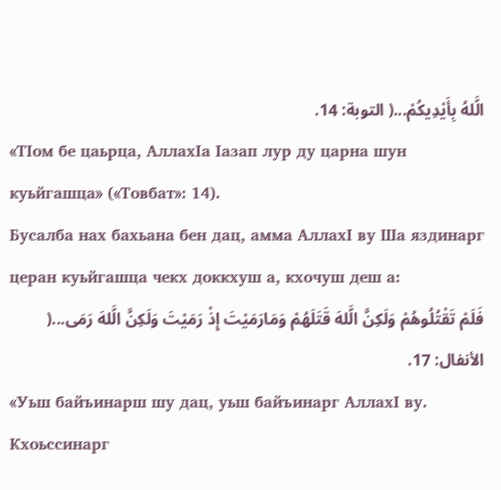الَّلهُ بِأَيْدِيكُمْ...( التوبة: 14.
«ТIом бе цаьрца, АллахIа Iазап лур ду царна шун куьйгашца» («Товбат»: 14).
Бусалба нах бахьана бен дац, амма АллахI ву Ша яздинарг церан куьйгашца чекх доккхуш а, кхочуш деш а:
فَلَمْ تَقْتُلُوهُمْ وَلَكِنَّ الَّلهَ قَتَلَهُمْ وَمَارَمَيْتَ إِذْ رَمَيْتَ وَلَكِنَّ الَّلهَ رَمَى...( الأنفال: 17.
«Уьш байъинарш шу дац, уьш байъинарг АллахI ву. Кхоьссинарг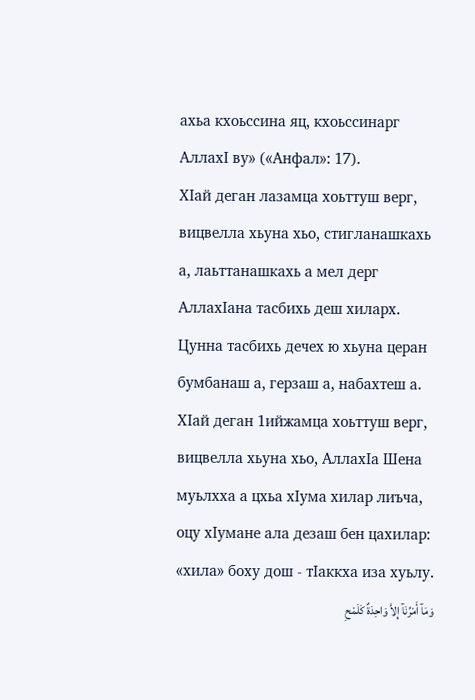ахьа кхоьссина яц, кхоьссинарг АллахI ву» («Анфал»: 17).
ХIай деган лазамца хоьттуш верг, вицвелла хьуна хьо, стигланашкахь а, лаьттанашкахь а мел дерг АллахIана тасбихь деш хиларх. Цунна тасбихь дечех ю хьуна церан бумбанаш а, герзаш а, набахтеш а.
ХIай деган 1ийжамца хоьттуш верг, вицвелла хьуна хьо, АллахIа Шена муьлхха а цхьа хIума хилар лиъча, оцу хIумане ала дезаш бен цахилар: «хила» боху дош - тIаккха иза хуьлу.
وَمَآ أَمْرُنَآ إِلاَّ وَاحِدَةٌ كَلَمْحِ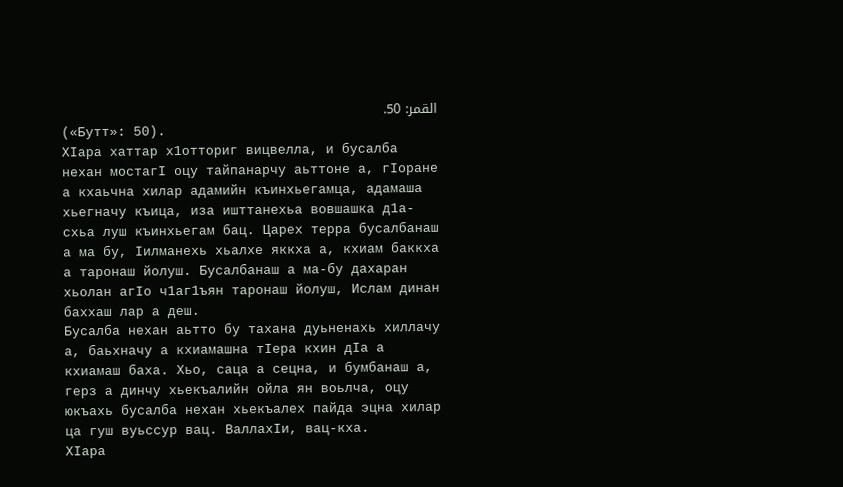القمر: 50.
(«Бутт»: 50).
ХIара хаттар х1отториг вицвелла, и бусалба нехан мостагI оцу тайпанарчу аьттоне а, гIоране а кхаьчна хилар адамийн къинхьегамца, адамаша хьегначу къица, иза ишттанехьа вовшашка д1а-схьа луш къинхьегам бац. Царех терра бусалбанаш а ма бу, Iилманехь хьалхе яккха а, кхиам баккха а таронаш йолуш. Бусалбанаш а ма-бу дахаран хьолан агIо ч1аг1ъян таронаш йолуш, Ислам динан баххаш лар а деш.
Бусалба нехан аьтто бу тахана дуьненахь хиллачу а, баьхначу а кхиамашна тIера кхин дIа а кхиамаш баха. Хьо, саца а сецна, и бумбанаш а, герз а динчу хьекъалийн ойла ян воьлча, оцу юкъахь бусалба нехан хьекъалех пайда эцна хилар ца гуш вуьссур вац. ВаллахIи, вац-кха.
ХIара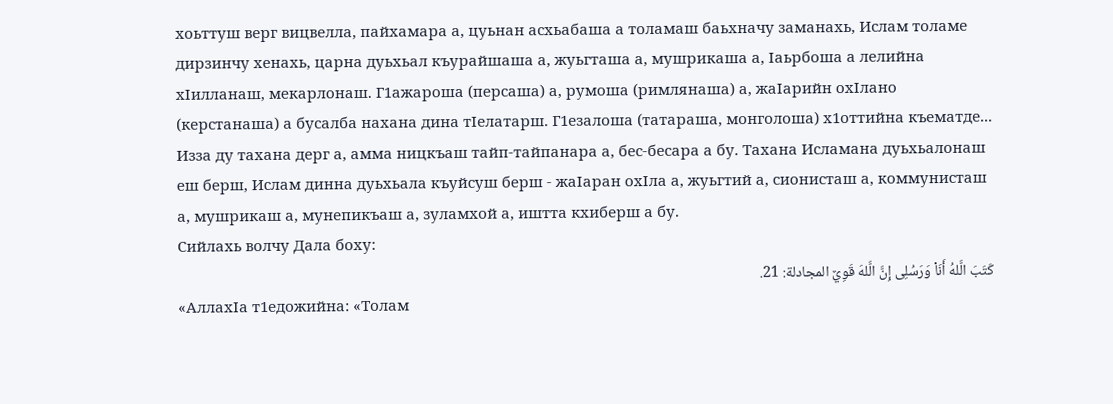хоьттуш верг вицвелла, пайхамара а, цуьнан асхьабаша а толамаш баьхначу заманахь, Ислам толаме дирзинчу хенахь, царна дуьхьал къурайшаша а, жуьгташа а, мушрикаша а, Iаьрбоша а лелийна хIилланаш, мекарлонаш. Г1ажароша (персаша) а, румоша (римлянаша) а, жаIарийн охIлано (керстанаша) а бусалба нахана дина тIелатарш. Г1езалоша (татараша, монголоша) х1оттийна къематде...
Изза ду тахана дерг а, амма ницкъаш тайп-тайпанара а, бес-бесара а бу. Тахана Исламана дуьхьалонаш еш берш, Ислам динна дуьхьала къуйсуш берш - жаIаран охIла а, жуьгтий а, сионисташ а, коммунисташ а, мушрикаш а, мунепикъаш а, зуламхой а, иштта кхиберш а бу.
Сийлахь волчу Дала боху:
كَتَبَ الَّلهُ أَنَاْ وَرَسُلِى إِنَّ الَّلهَ قَوِيٌ المجادلة: 21.
«АллахIа т1едожийна: «Толам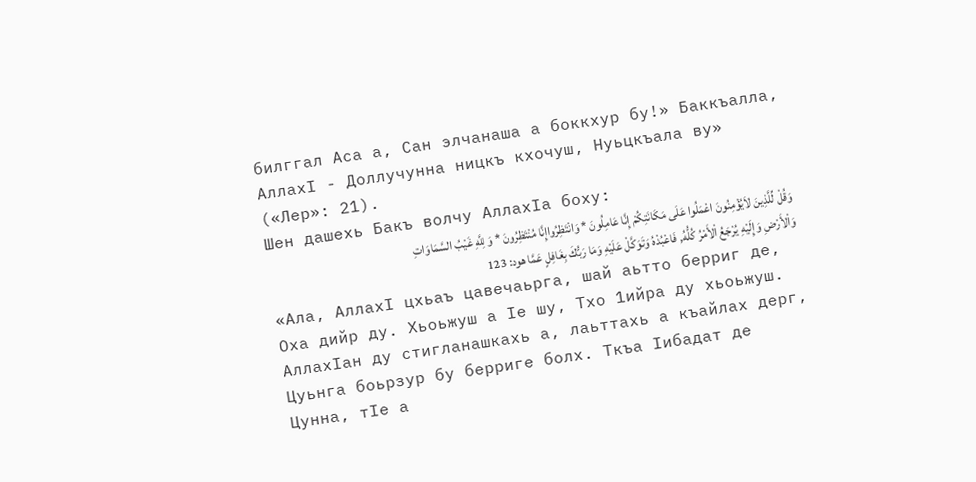билггал Аса а, Сан элчанаша а боккхур бу!» Баккъалла, АллахI - Доллучунна ницкъ кхочуш, Нуьцкъала ву» («Лер»: 21).
Шен дашехь Бакъ волчу АллахIа боху:
وَقُلْ لِّلَّذِينَ لاَيُؤْمِنُونَ اعْمَلُوا عَلَى مَكَانَتِكُمْ إِنَّا عَامِلُونَ * وَانْتَظِرُواإِنَّا مُنْتَظِرُونَ * وَ لِلَّهِ غَيْبُ السَّمَاوَاتِ وَاْلأَرْضِ وَإِلَيْهِ يُرْجَعُ اْلأَمْرُ كُلُّهُ, فَاعْبُدْهُ وَتَوَكَّلْ عَلَيْهِ وَمَا رَبُّكَ بِغَافِلٍ عَمَّا هود: 123
«Ала, АллахI цхьаъ цавечаьрга, шай аьтто берриг де, Оха дийр ду. Хьоьжуш а Iе шу, Тхо 1ийра ду хьоьжуш. АллахIан ду стигланашкахь а, лаьттахь а къайлах дерг, Цуьнга боьрзур бу берриге болх. Ткъа Iибадат де Цунна, тIе а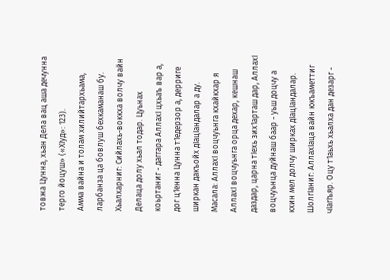товжа Цунна, хьан Дела вац аша дечунна терго йоцуш» («ХIуд»: 123).
Амма вайна и толам хилийтархьама, ларбанза ца бовлуш бехкаманаш бу.
Хьалхарниг: Сийлахь-воккха волчу вайн Делаца долу хьал тодар. Цуьнах коьртаниг - даггара АллахI цхьаъ вар а, дог ц1енна Цунна т1едерзор а, дерриге ширкан дакъойх дIацIандалар а ду. Масала: АллахI воцчуьнга кхайкхар я АллахI воцчуьнга орца дехар, кешнаш даздар, царна тIехь зих1арташ дар, АллахI воцчуьнца дуйнаш баар - уьш доцчу а кхин мел долчу ширках дIацIандалар.
ШолгIаниг: АллахIаца вайн юкъаметтиг чIагIъяр. Оцу т1аьхь хьалха дан дезарг -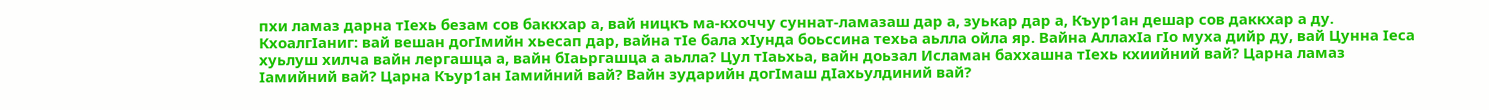пхи ламаз дарна тIехь безам сов баккхар а, вай ницкъ ма-кхоччу суннат-ламазаш дар а, зуькар дар а, Къур1ан дешар сов даккхар а ду.
КхоалгIаниг: вай вешан догIмийн хьесап дар, вайна тIе бала хIунда боьссина техьа аьлла ойла яр. Вайна АллахIа гIо муха дийр ду, вай Цунна Iеса хуьлуш хилча вайн лергашца а, вайн бIаьргашца а аьлла? Цул тIаьхьа, вайн доьзал Исламан баххашна тIехь кхиийний вай? Царна ламаз Iамийний вай? Царна Къур1ан Iамийний вай? Вайн зударийн догIмаш дIахьулдиний вай?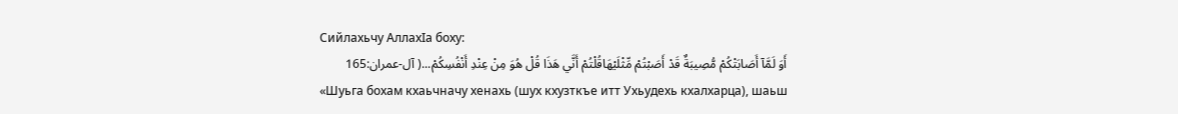Сийлахьчу АллахIа боху:
أَوَ لَمَّآ أَصَابَتْكُمْ مُّصِيبَةٌ قَدْ أَصَبْتُمْ مِّثْلَيْهَاقُلْتُمْ أَنَّي هَذَا قُلْ هُوَ مِنْ عِنْدِ أَنْفُسِكُمْ...( آل-عمران:165
«Шуьга бохам кхаьчначу хенахь (шух кхузткъе итт Ухьудехь кхалхарца), шаьш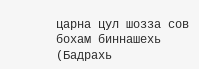царна цул шозза сов бохам биннашехь (Бадрахь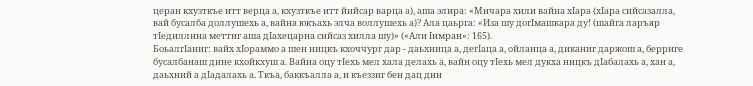церан кхузткъе итт верца а, кхузткъе итт йийсар варца а), аша элира: «Мичара хили вайна хIара (хIара сийсазалла, вай бусалба доллушехь а, вайна юкъахь элча воллушехь а)? Ала цаьрга: «Иза шу догIмашкара ду! (шайга ларъяр тIедиллина меттиг аша дIахецарна сийсаз хилла шу)» («Али Iимран»: 165).
БоьалгIаниг: вайх хIораммо а шен ницкъ кхоччург дар - даьхница а, дегIаца а, ойланца а, диканиг даржош а, берриге бусалбанаш дине кхойкхуш а. Вайна оцу тIехь мел хала делахь а, вайн оцу тIехь мел дукха ницкъ дIабалахь а, хан а, даьхний а дIадалахь а. Ткъа, баккъалла а, и къеззиг бен дац дин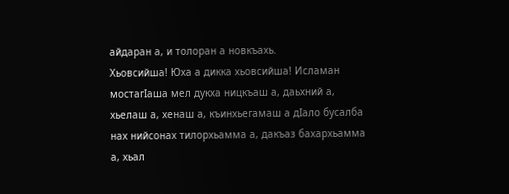айдаран а, и толоран а новкъахь.
Хьовсийша! Юха а дикка хьовсийша! Исламан мостагIаша мел дукха ницкъаш а, даьхний а, хьелаш а, хенаш а, къинхьегамаш а дIало бусалба нах нийсонах тилорхьамма а, дакъаз бахархьамма а, хьал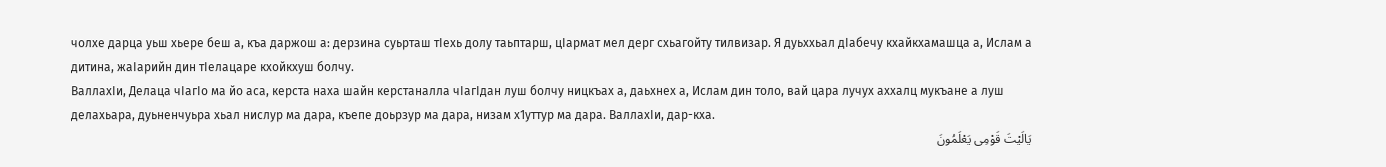чолхе дарца уьш хьере беш а, къа даржош а: дерзина суьрташ тIехь долу таьптарш, цIармат мел дерг схьагойту тилвизар. Я дуьххьал дIабечу кхайкхамашца а, Ислам а дитина, жаIарийн дин тIелацаре кхойкхуш болчу.
ВаллахIи, Делаца чIагIо ма йо аса, керста наха шайн керстаналла чIагIдан луш болчу ницкъах а, даьхнех а, Ислам дин толо, вай цара лучух аххалц мукъане а луш делахьара, дуьненчуьра хьал нислур ма дара, къепе доьрзур ма дара, низам х1уттур ма дара. ВаллахIи, дар-кха.
يَالَيْتَ قَوْمِى يَعْلَمُونَ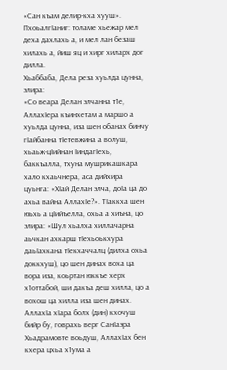«Сан къам делир-кха хууш».
ПхоьалгIаниг: толаме хьежар мел деха дахлахь а, и мел лан безаш хилахь а, йиш яц и хирг хиларх дог дилла.
Хьаббаба, Дела реза хуьлда цунна, элира:
«Со веара Делан элчанна т1е, АллахIера къинхетам а маршо а хуьлда цунна, иза шен обанах бинчу гIайбанна тIетевжина а волуш, хьаьж-цIийнан IиндагIехь, баккъалла, тхуна мушрикашкара хало кхаьчнера, аса дийхира цуьнга: «ХIай Делан элча, доIа ца до ахьа вайна АллахIе?». ТIаккха шен юьхь а цIийъелла, охьа а хиъна, цо элира: «Шул хьалха хиллачарна аьчкан ахкарш тIехьоькхура даьIахкана тIекхаччалц (дилха охьа доккхуш), цо шен динах воха ца вора иза, коьртан юккъе херх х1оттабой, ши дакъа деш хилла, цо а вохош ца хилла иза шен динах. АллахIа хIара болх (дин) кхочуш бийр бу, говрахь верг СанIаэра Хьадрамовте воьдуш, АллахIах бен кхера цхьа х1ума а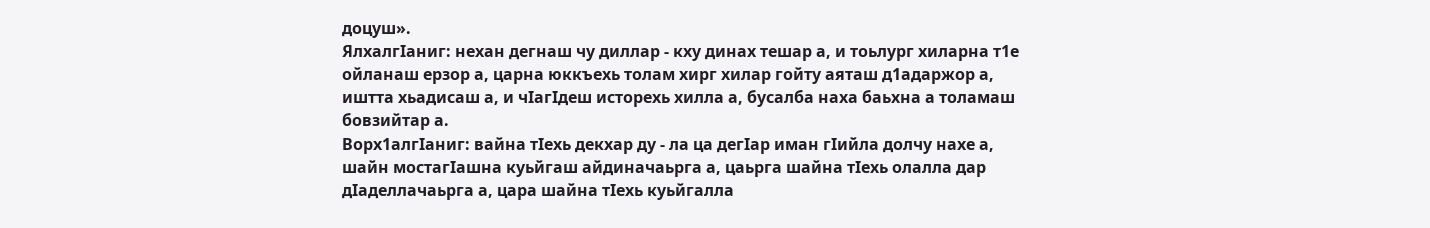доцуш».
ЯлхалгIаниг: нехан дегнаш чу диллар - кху динах тешар а, и тоьлург хиларна т1е ойланаш ерзор а, царна юккъехь толам хирг хилар гойту аяташ д1адаржор а, иштта хьадисаш а, и чIагIдеш исторехь хилла а, бусалба наха баьхна а толамаш бовзийтар а.
Ворх1алгIаниг: вайна тIехь декхар ду - ла ца дегIар иман гIийла долчу нахе а, шайн мостагIашна куьйгаш айдиначаьрга а, цаьрга шайна тIехь олалла дар дIаделлачаьрга а, цара шайна тIехь куьйгалла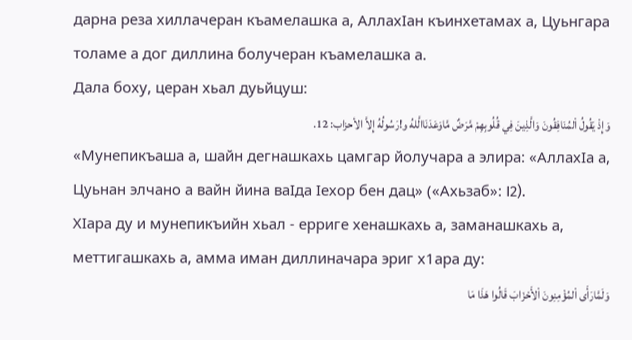дарна реза хиллачеран къамелашка а, АллахIан къинхетамах а, Цуьнгара толаме а дог диллина болучеран къамелашка а.
Дала боху, церан хьал дуьйцуш:
وَإِذْ يَقُولُ اْلمُنَافِقُونَ وَالَّذِينَ فِي قُلُوبِهِمْ مَّرَضٌ مَّاوَعَدَنَاالَّلهُ و!رَسُولُهُ إِلاَّ الأحزاب: 12.
«Мунепикъаша а, шайн дегнашкахь цамгар йолучара а элира: «АллахIа а, Цуьнан элчано а вайн йина ваIда Iехор бен дац» («Ахьзаб»: I2).
ХIара ду и мунепикъийн хьал - ерриге хенашкахь а, заманашкахь а, меттигашкахь а, амма иман диллиначара эриг х1ара ду:
وَلَمَّارَأَى اْلمُؤْمِنِونَ اْلأَحْزَابَ قَالُوا هَذَا مَا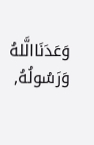وَعَدَنَاالَّلهُ وَرَسُولُهُ,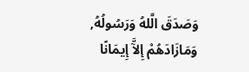وَصَدَقَ الَّلهُ وَرَسُولُهُ, وَمَازَادَهُمْ إِلآَّ إِيمَانًا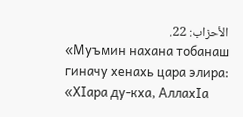الأحزاب: 22.
«Муъмин нахана тобанаш гиначу хенахь цара элира: «ХIара ду-кха, АллахIа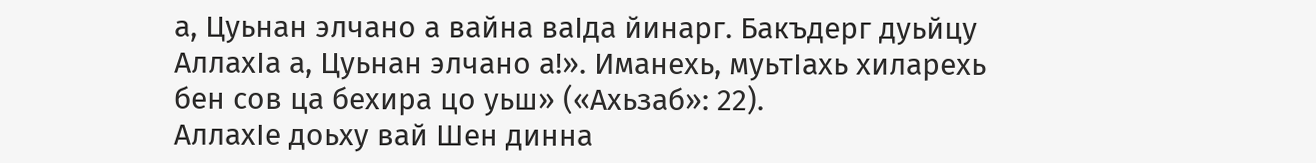а, Цуьнан элчано а вайна ваIда йинарг. Бакъдерг дуьйцу АллахIа а, Цуьнан элчано а!». Иманехь, муьтIахь хиларехь бен сов ца бехира цо уьш» («Ахьзаб»: 22).
АллахIе доьху вай Шен динна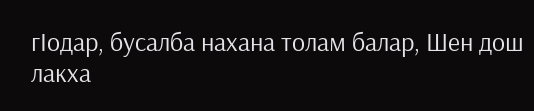гIодар, бусалба нахана толам балар, Шен дош лакха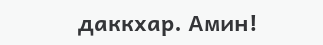даккхар. Амин!